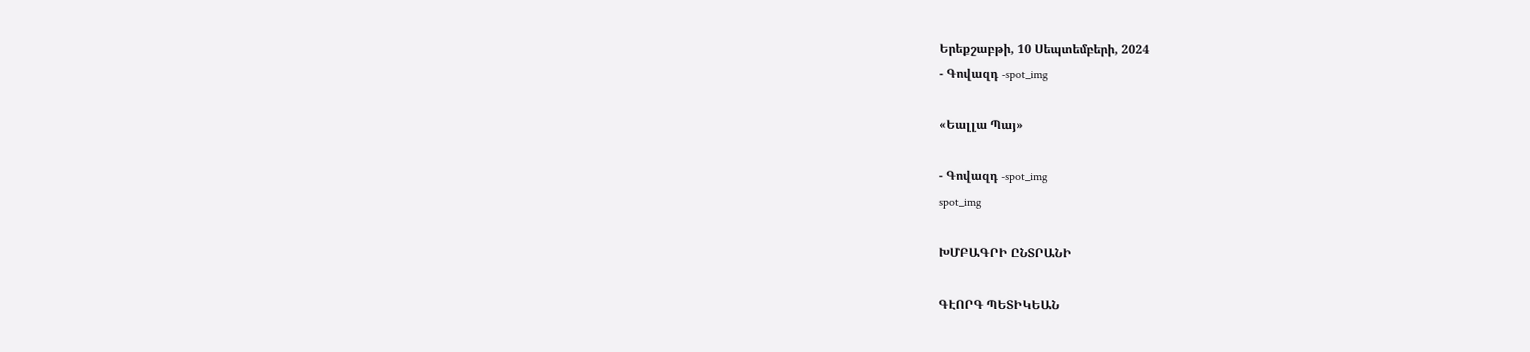Երեքշաբթի, 10 Սեպտեմբերի, 2024
- Գովազդ -spot_img

«Եալլա Պայ»

- Գովազդ -spot_img
spot_img

ԽՄԲԱԳՐԻ ԸՆՏՐԱՆԻ

ԳԷՈՐԳ ՊԵՏԻԿԵԱՆ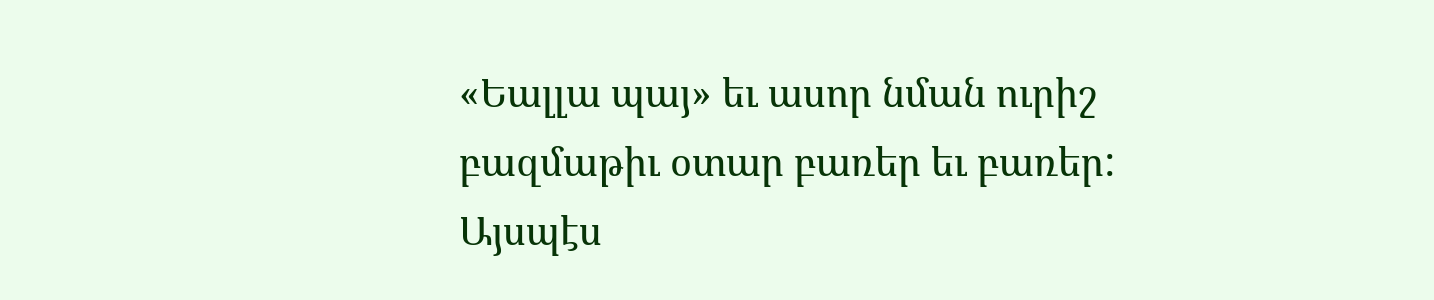«Եալլա պայ» եւ ասոր նման ուրիշ բազմաթիւ օտար բառեր եւ բառեր: Այսպէս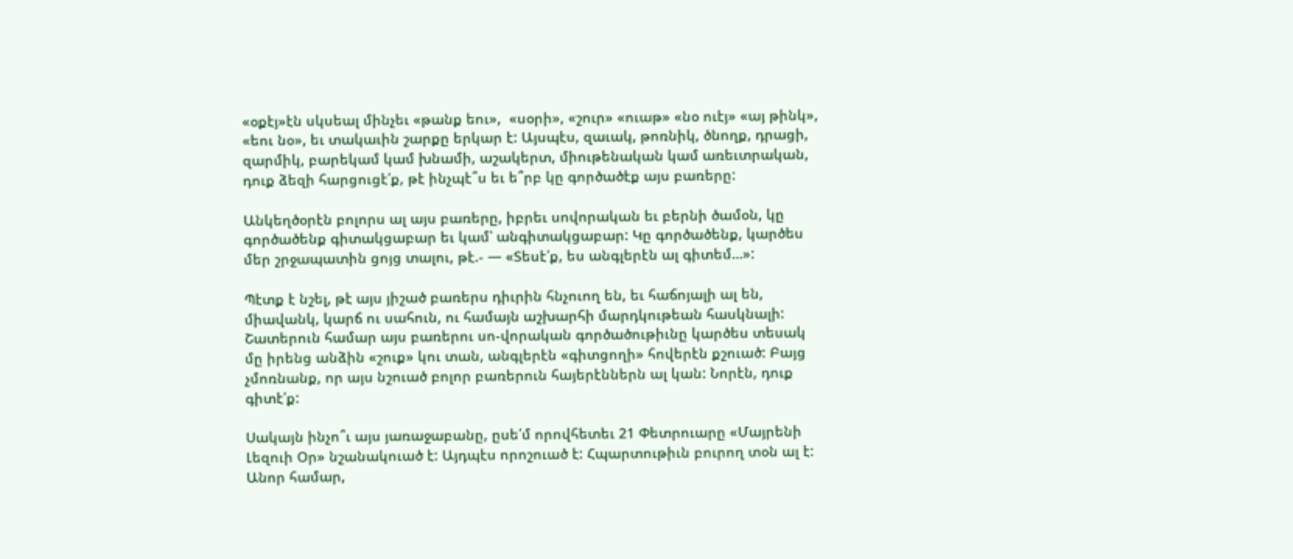«օքէյ»էն սկսեալ մինչեւ «թանք եու»,  «սօրի», «շուր» «ուաթ» «նօ ուէյ» «այ թինկ», «եու նօ», եւ տակաւին շարքը երկար է: Այսպէս, զաւակ, թոռնիկ, ծնողք, դրացի, զարմիկ, բարեկամ կամ խնամի, աշակերտ, միութենական կամ առեւտրական, դուք ձեզի հարցուցէ՛ք, թէ ինչպէ՞ս եւ ե՞րբ կը գործածէք այս բառերը:

Անկեղծօրէն բոլորս ալ այս բառերը, իբրեւ սովորական եւ բերնի ծամօն, կը գործածենք գիտակցաբար եւ կամ՝ անգիտակցաբար: Կը գործածենք, կարծես մեր շրջապատին ցոյց տալու, թէ.- — «Տեսէ՛ք, ես անգլերէն ալ գիտեմ…»:

Պէտք է նշել, թէ այս յիշած բառերս դիւրին հնչուող են, եւ հաճոյալի ալ են, միավանկ, կարճ ու սահուն, ու համայն աշխարհի մարդկութեան հասկնալի: Շատերուն համար այս բառերու սո-վորական գործածութիւնը կարծես տեսակ մը իրենց անձին «շուք» կու տան, անգլերէն «գիտցողի» հովերէն քշուած: Բայց չմոռնանք, որ այս նշուած բոլոր բառերուն հայերէններն ալ կան: Նորէն, դուք գիտէ՛ք:

Սակայն ինչո՞ւ այս յառաջաբանը, ըսե՛մ որովհետեւ 21 Փետրուարը «Մայրենի Լեզուի Օր» նշանակուած է: Այդպէս որոշուած է: Հպարտութիւն բուրող տօն ալ է: Անոր համար,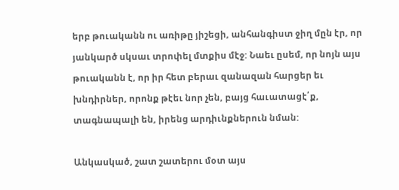երբ թուականն ու առիթը յիշեցի, անհանգիստ ջիղ մըն էր, որ յանկարծ սկսաւ տրոփել մտքիս մէջ: Նաեւ ըսեմ, որ նոյն այս թուականն է, որ իր հետ բերաւ զանազան հարցեր եւ խնդիրներ, որոնք թէեւ նոր չեն, բայց հաւատացէ՛ք, տագնապալի են, իրենց արդիւնքներուն նման:

Անկասկած, շատ շատերու մօտ այս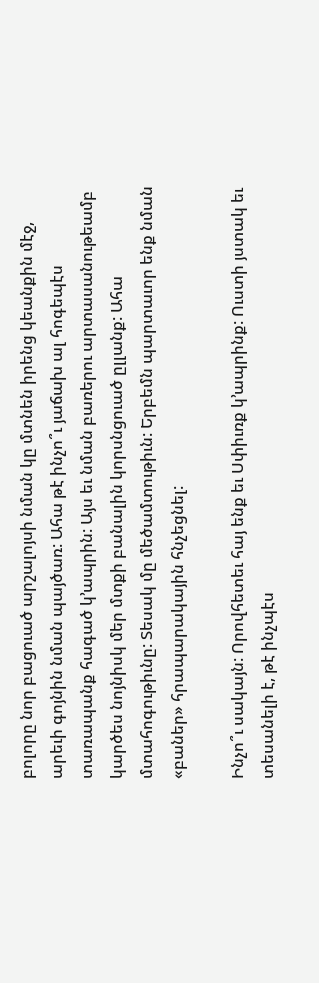բոլորը նոր բացուած արշալոյսի նման կը մտնեն իրենց կեանքին մէջ, արեւի գոյնին նման պայծառ: Ահա թէ ինչո՞ւ յաճախ ալ հոգեպէս տառապանք հագած կ’ապրին: Այս եւ նման բառերու արտասանութեամբ կարծես նոյնիսկ մեր մտքի բանալին կորսնցուած ըլլանք: Ահա մտահոգութիւնը: Տեսակ մը մեծամտութիւն: Երբեմն պարտաւոր ենք նման «բաներ» հրապարակային հնչեցնել:

Ինչո՞ւ սակայն: Որովհետեւ հայ ենք եւ Սփիւռք կ’ապրինք: Ուստի յստակ եւ տեսանելի է, թէ ինչպէս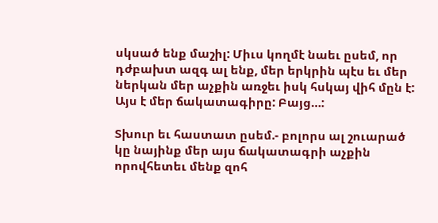սկսած ենք մաշիլ: Միւս կողմէ նաեւ ըսեմ, որ դժբախտ ազգ ալ ենք, մեր երկրին պէս եւ մեր ներկան մեր աչքին առջեւ իսկ հսկայ վիհ մըն է: Այս է մեր ճակատագիրը: Բայց…:

Տխուր եւ հաստատ ըսեմ.- բոլորս ալ շուարած կը նայինք մեր այս ճակատագրի աչքին որովհետեւ մենք զոհ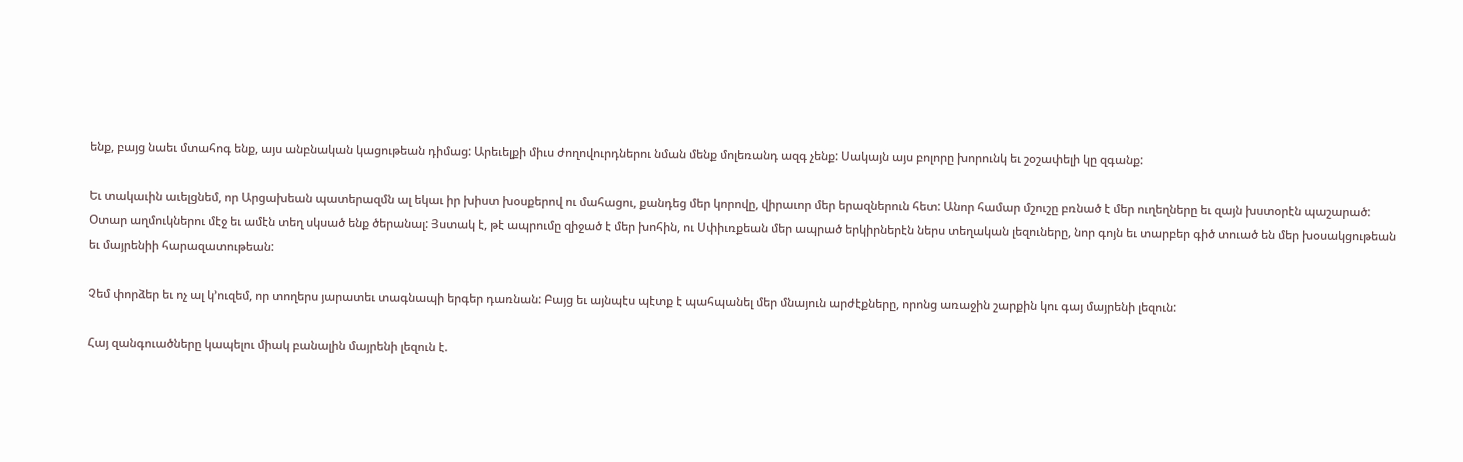ենք, բայց նաեւ մտահոգ ենք, այս անբնական կացութեան դիմաց: Արեւելքի միւս ժողովուրդներու նման մենք մոլեռանդ ազգ չենք: Սակայն այս բոլորը խորունկ եւ շօշափելի կը զգանք:

Եւ տակաւին աւելցնեմ, որ Արցախեան պատերազմն ալ եկաւ իր խիստ խօսքերով ու մահացու, քանդեց մեր կորովը, վիրաւոր մեր երազներուն հետ: Անոր համար մշուշը բռնած է մեր ուղեղները եւ զայն խստօրէն պաշարած: Օտար աղմուկներու մէջ եւ ամէն տեղ սկսած ենք ծերանալ: Յստակ է, թէ ապրումը զիջած է մեր խոհին, ու Սփիւռքեան մեր ապրած երկիրներէն ներս տեղական լեզուները, նոր գոյն եւ տարբեր գիծ տուած են մեր խօսակցութեան եւ մայրենիի հարազատութեան:

Չեմ փորձեր եւ ոչ ալ կ’ուզեմ, որ տողերս յարատեւ տագնապի երգեր դառնան: Բայց եւ այնպէս պէտք է պահպանել մեր մնայուն արժէքները, որոնց առաջին շարքին կու գայ մայրենի լեզուն:

Հայ զանգուածները կապելու միակ բանալին մայրենի լեզուն է.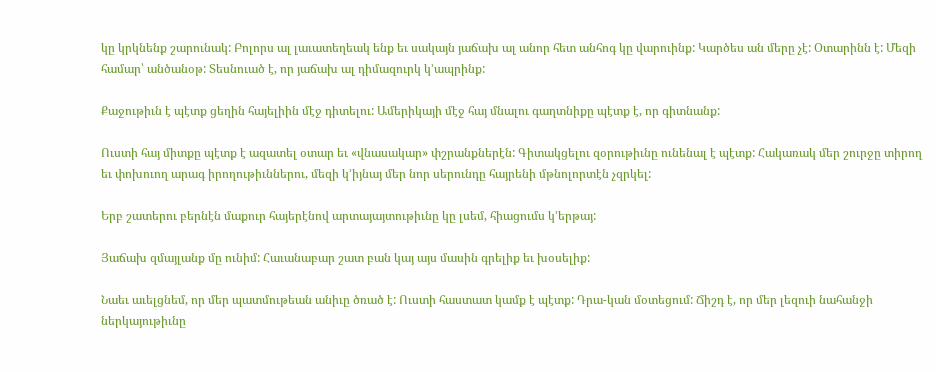կը կրկնենք շարունակ: Բոլորս ալ լաւատեղեակ ենք եւ սակայն յաճախ ալ անոր հետ անհոգ կը վարուինք: Կարծես ան մերը չէ: Օտարինն է: Մեզի համար՝ անծանօթ: Տեսնուած է, որ յաճախ ալ դիմազուրկ կ’ապրինք:

Քաջութիւն է պէտք ցեղին հայելիին մէջ դիտելու: Ամերիկայի մէջ հայ մնալու գաղտնիքը պէտք է, որ գիտնանք:

Ուստի հայ միտքը պէտք է ազատել օտար եւ «վնասակար» փշրանքներէն: Գիտակցելու զօրութիւնը ունենալ է պէտք: Հակառակ մեր շուրջը տիրող եւ փոխուող արագ իրողութիւններու, մեզի կ’իյնայ մեր նոր սերունդը հայրենի մթնոլորտէն չզրկել:

Երբ շատերու բերնէն մաքուր հայերէնով արտայայտութիւնը կը լսեմ, հիացումս կ’երթայ:

Յաճախ զմայլանք մը ունիմ: Հաւանաբար շատ բան կայ այս մասին գրելիք եւ խօսելիք:

Նաեւ աւելցնեմ, որ մեր պատմութեան անիւը ծռած է: Ուստի հաստատ կամք է պէտք: Դրա-կան մօտեցում: Ճիշդ է, որ մեր լեզուի նահանջի ներկայութիւնը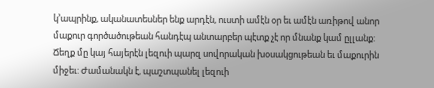կ’ապրինք, ականատեսներ ենք արդէն, ուստի ամէն օր եւ ամէն առիթով անոր մաքուր գործածութեան հանդէպ անտարբեր պէտք չէ որ մնանք կամ ըլլանք: Ճեղք մը կայ հայերէն լեզուի պարզ սովորական խօսակցութեան եւ մաքուրին միջեւ: Ժամանակն է, պաշտպանել լեզուի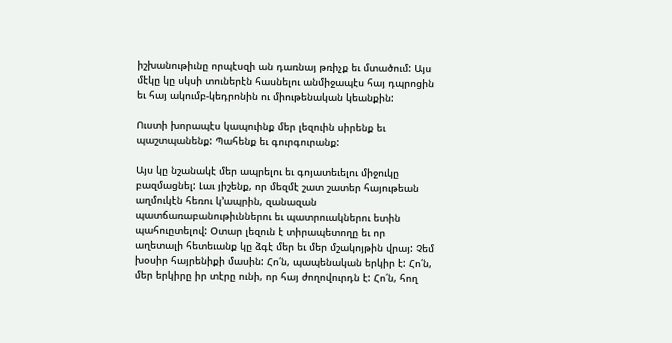իշխանութիւնը որպէսզի ան դառնայ թռիչք եւ մտածում: Այս մէկը կը սկսի տուներէն հասնելու անմիջապէս հայ դպրոցին եւ հայ ակումբ-կեդրոնին ու միութենական կեանքին:

Ուստի խորապէս կապուինք մեր լեզուին սիրենք եւ պաշտպանենք: Պահենք եւ գուրգուրանք:

Այս կը նշանակէ մեր ապրելու եւ գոյատեւելու միջուկը բազմացնել: Լաւ յիշենք, որ մեզմէ շատ շատեր հայութեան աղմուկէն հեռու կ’ապրին, զանազան պատճառաբանութիւններու եւ պատրուակներու ետին պահուըտելով: Օտար լեզուն է տիրապետողը եւ որ աղետալի հետեւանք կը ձգէ մեր եւ մեր մշակոյթին վրայ: Չեմ խօսիր հայրենիքի մասին: Հո՛ն, պապենական երկիր է: Հո՛ն, մեր երկիրը իր տէրը ունի, որ հայ ժողովուրդն է: Հո՛ն, հող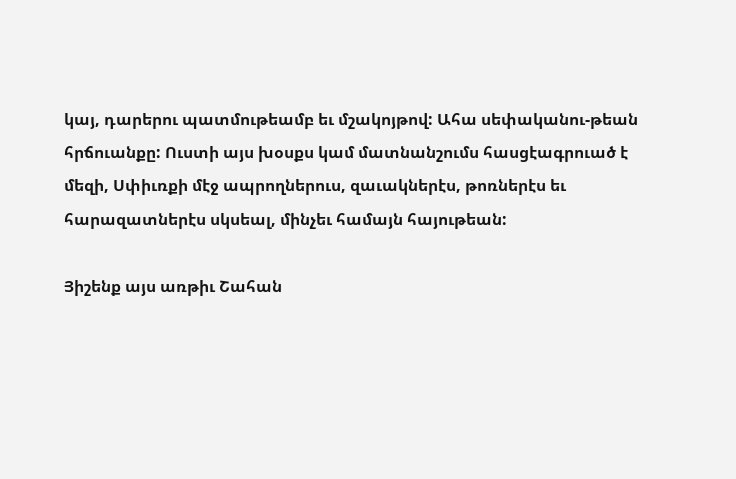կայ, դարերու պատմութեամբ եւ մշակոյթով: Ահա սեփականու-թեան հրճուանքը: Ուստի այս խօսքս կամ մատնանշումս հասցէագրուած է մեզի, Սփիւռքի մէջ ապրողներուս, զաւակներէս, թոռներէս եւ հարազատներէս սկսեալ, մինչեւ համայն հայութեան:

Յիշենք այս առթիւ Շահան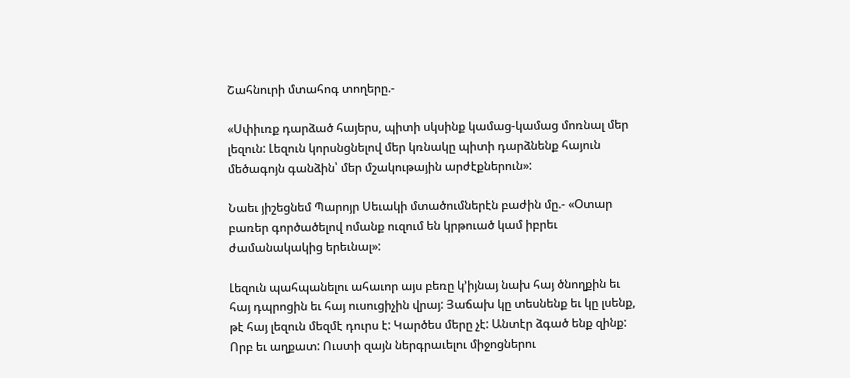Շահնուրի մտահոգ տողերը.-

«Սփիւռք դարձած հայերս, պիտի սկսինք կամաց-կամաց մոռնալ մեր լեզուն: Լեզուն կորսնցնելով մեր կռնակը պիտի դարձնենք հայուն մեծագոյն գանձին՝ մեր մշակութային արժէքներուն»:

Նաեւ յիշեցնեմ Պարոյր Սեւակի մտածումներէն բաժին մը.- «Օտար բառեր գործածելով ոմանք ուզում են կրթուած կամ իբրեւ ժամանակակից երեւնալ»:

Լեզուն պահպանելու ահաւոր այս բեռը կ’իյնայ նախ հայ ծնողքին եւ հայ դպրոցին եւ հայ ուսուցիչին վրայ: Յաճախ կը տեսնենք եւ կը լսենք, թէ հայ լեզուն մեզմէ դուրս է: Կարծես մերը չէ: Անտէր ձգած ենք զինք: Որբ եւ աղքատ: Ուստի զայն ներգրաւելու միջոցներու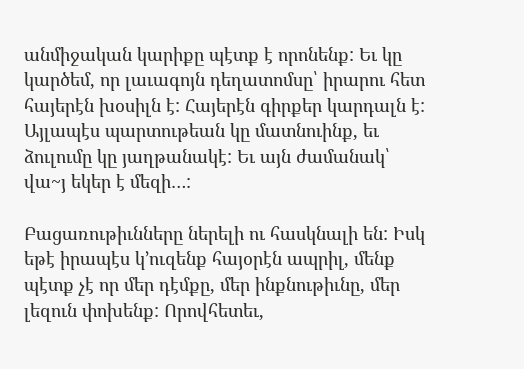անմիջական կարիքը պէտք է որոնենք: Եւ կը կարծեմ, որ լաւագոյն դեղատոմսը՝ իրարու հետ հայերէն խօսիլն է: Հայերէն գիրքեր կարդալն է: Այլապէս պարտութեան կը մատնուինք, եւ ձուլումը կը յաղթանակէ: Եւ այն ժամանակ՝ վա~յ եկեր է մեզի…:

Բացառութիւնները ներելի ու հասկնալի են: Իսկ եթէ իրապէս կ’ուզենք հայօրէն ապրիլ, մենք պէտք չէ որ մեր դէմքը, մեր ինքնութիւնը, մեր լեզուն փոխենք: Որովհետեւ,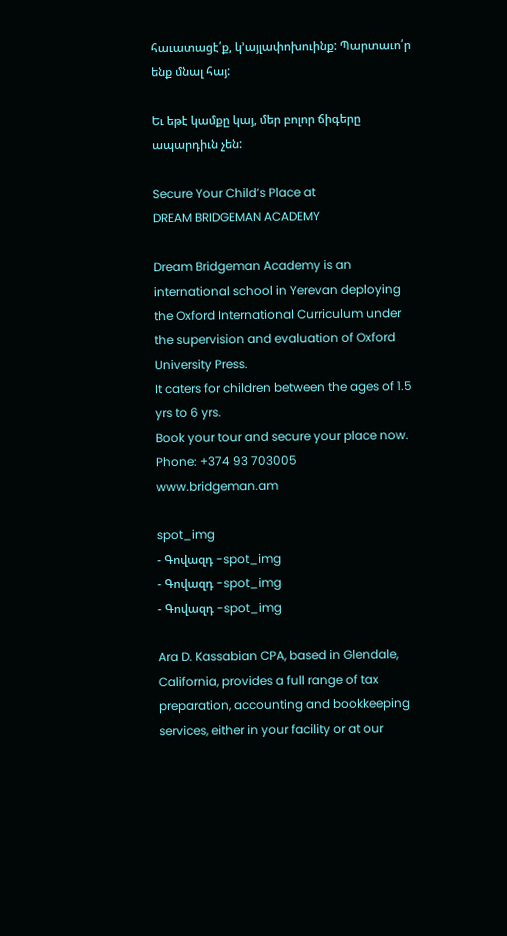հաւատացէ՛ք, կ’այլափոխուինք: Պարտաւո՛ր ենք մնալ հայ:

Եւ եթէ կամքը կայ, մեր բոլոր ճիգերը ապարդիւն չեն:

Secure Your Child’s Place at
DREAM BRIDGEMAN ACADEMY

Dream Bridgeman Academy is an international school in Yerevan deploying the Oxford International Curriculum under the supervision and evaluation of Oxford University Press.
It caters for children between the ages of 1.5 yrs to 6 yrs.
Book your tour and secure your place now.
Phone: +374 93 703005
www.bridgeman.am

spot_img
- Գովազդ -spot_img
- Գովազդ -spot_img
- Գովազդ -spot_img

Ara D. Kassabian CPA, based in Glendale, California, provides a full range of tax preparation, accounting and bookkeeping services, either in your facility or at our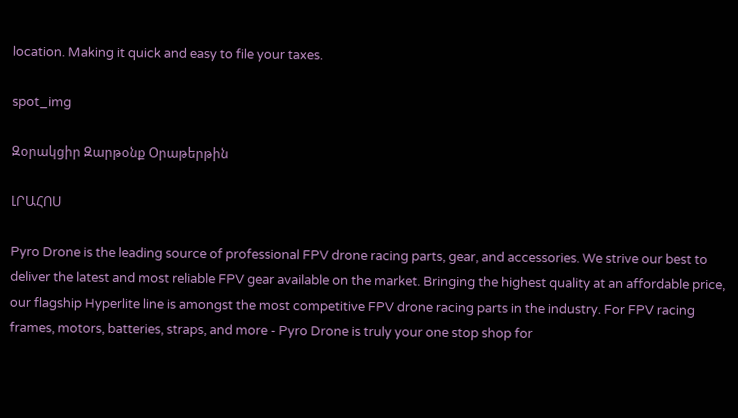location. Making it quick and easy to file your taxes.

spot_img

Զօրակցիր Զարթօնք Օրաթերթին

ԼՐԱՀՈՍ

Pyro Drone is the leading source of professional FPV drone racing parts, gear, and accessories. We strive our best to deliver the latest and most reliable FPV gear available on the market. Bringing the highest quality at an affordable price, our flagship Hyperlite line is amongst the most competitive FPV drone racing parts in the industry. For FPV racing frames, motors, batteries, straps, and more - Pyro Drone is truly your one stop shop for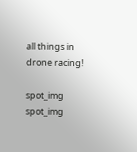all things in drone racing!

spot_img
spot_img